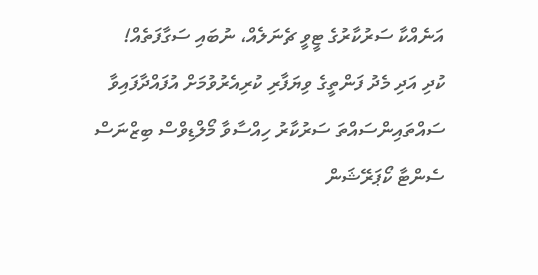އަނެއްކާ ސަރުކާރުގެ ޓީވީ ޗެނަލެއް، ނުބައި ސަގާފަތެއް!
ކުދި އަދި މެދު ފަންތީގެ ވިޔަފާރި ކުރިއެރުވުމަށް އުފައްދާފައިވާ ސައްތައިންސައްތަ ސަރުކާރު ހިއްސާވާ މޯލްޑިވްސް ބިޒްނަސް ސެންޓާ ކޯޕަރޭޝަން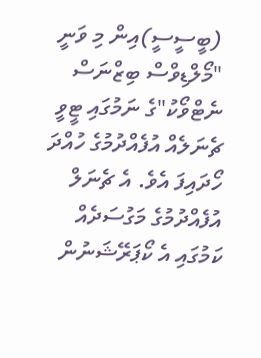(ބީސީސީ)އިން މި ވަނީ "މޯލްޑިވްސް ބިޒްނަސް ނެޓްވޯކު"ގެ ނަމުގައި ޓީވީ ޗެނަލެއް އުފެއްދުމުގެ ހުއްދަ ހޯދައިފަ އެވެ. އެ ޗެނަލް އުފެއްދުމުގެ މަގުސަދެއް ކަމުގައި އެ ކޯޕަރޭޝަނުން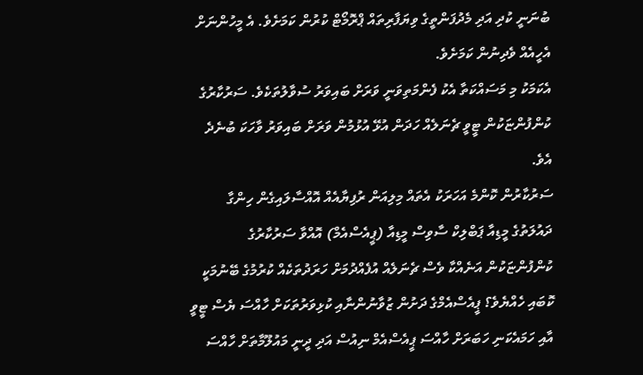ބުނަނީ ކުދި އަދި މެދުފަންތީގެ ވިޔަފާރިތައް ޕްރޮމޯޓް ކުރުން ކަމަށެވެ. އެ މީހުންނަށް އެހީއެއް ވެދިނުން ކަމަށެވެ.
އެކަމަކު މި މަސައްކަތާ އެކު ފެންމަތިވަނީ ވަރަށް ބައިވަރު ސުވާލުތަކެވެ. ސަރުކާރުގެ ކުންފުންޏަކުން ޓީވީ ޗެނަލެއް ހަދަން އުޅޭ އުޅުމުން ވަރަށް ބައިވަރު ވާހަކަ ބުނެދެ އެވެ.
ސަރުކާރުން ކޮންމެ އަހަރަކު އެތައް މިލިއަން ރުފިޔާއެއް އޮއްސާލައިގެން ހިންގާ ދައުލަތުގެ މީޑިއާ ޕަބްލިކް ސާވިސް މީޑިއާ (ޕީއެސްއެމް) އޮއްވާ ސަރުކާރުގެ ކުންފުންޏަކުން އަނެއްކާ ވެސް ޗެނަލެއް އުފެއްދުމަށް ހަރަދުތަކެއް ކުރުމުގެ ބޭނުމަކީ ކޮބައި ހެއްޔެވެ؟ ޕީއެސްއެމްގެ ދަށުން ޒުވާނުންނާއި ކުޅިވަރުތަކަށް ހާއްސަ ޔެސް ޓީވީ އާއި ހަމައެކަނި ހަބަރަށް ހާއްސަ ޕީއެސްއެމް ނިއުސް އަދި ދީނީ މައުލޫމާތަށް ހާއްސަ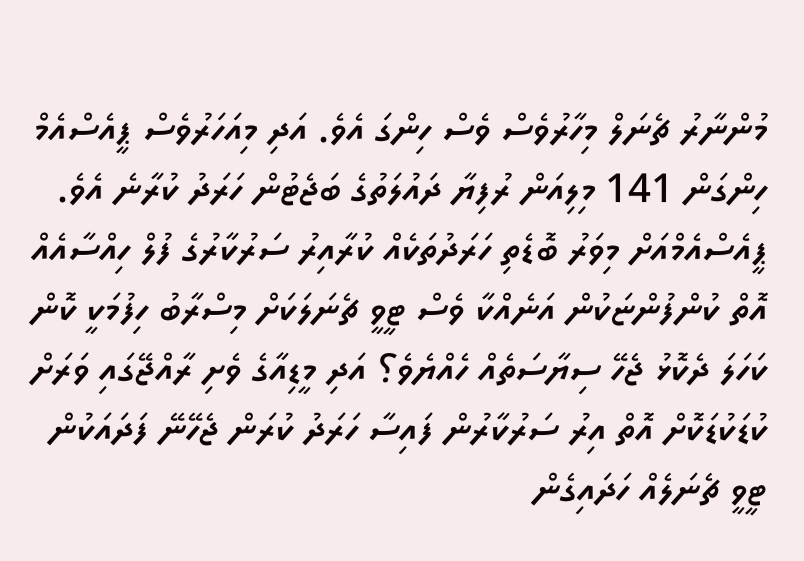މުންނާރު ޗެނަލް މިހާރުވެސް ވެސް ހިންގަ އެވެ. އަދި މިއަހަރުވެސް ޕީއެސްއެމް ހިންގަން 141 މިލިއަން ރުފިޔާ ދައުލަތުގެ ބަޖެޓުން ހަރަދު ކުރާނެ އެވެ.
ޕީއެސްއެމްއަށް މިވަރު ބޮޑެތި ހަރަދުތަކެއް ކުރާއިރު ސަރުކާރުގެ ފުލް ހިއްސާއެއް އޮތް ކުންފުންޏަކުން އަނެއްކާ ވެސް ޓީވީ ޗެނަލަކަށް މިސްރާބު ހިފުމަކީ ކޮން ކަހަލަ ދެކޮޅު ޖެހޭ ސިޔާސަތެއް ހެއްޔެވެ؟ އަދި މީޑިއާގެ ވެށި ރާއްޖޭގައި ވަރަށް ކުޑަކުޑަކޮށް އޮތް އިރު ސަރުކާރުން ފައިސާ ހަރަދު ކުރަން ޖެހޭނޭ ފަދައަކުން ޓީވީ ޗެނަލެއް ހަދައިގެން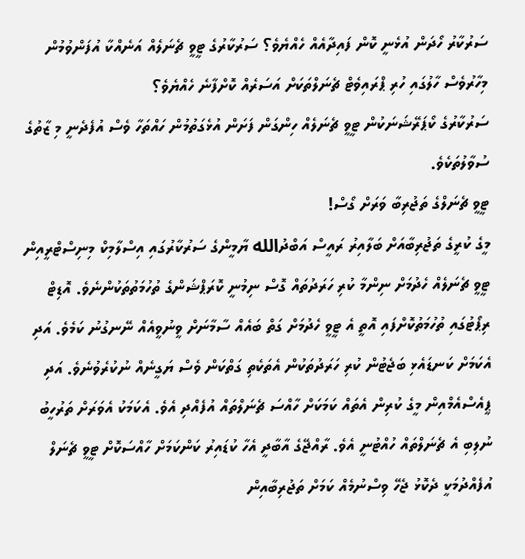ސަރުކާރު ހޯދަން އުޅެނީ ކޮން ފައިދާއެއް ހެއްޔެވެ؟ ސަރުކާރުގެ ޓީވީ ޗެނަލެއް އަނެއްކާ އުފަންވުމުން މިހާރުވެސް ހާލުގައި ހުރި ޕްރައިވެޓް ޗެނަލްތަކަށް އަސަރެއް ކޮށްފާނެ ހެއްޔެވެ؟
ސަރުކާރުގެ ކޯޕަރޭޝަނަކުން ޓީވީ ޗެނަލެއް ހިންގަން ފަށަން އުޅެގަތުމުން ހައްތަހާ ވެސް އުފެދެނީ މި ޒާތުގެ ސުވާލުތަކެވެ.
ޓީވީ ޗެނަލްގެ ތަޖުރިބާ ވަރަށް ގޯސް!
މީގެ ކުރީގެ ތަޖުރިބާއަށް ބަލާއިރު ރައީސް އަބްދުالله ޔާމީންގެ ސަރުކާރުގައި އިސްލާމިކް މިނިސްޓްރީއިން ޓީވީ ޗެނަލެއް ހެދުމަށް ނިންމާ ކުރި ހަރަދުތައް ގޮސް ނިމުނީ ކޮރަޕްޝަންގެ ތުހުމަތުތަކުންނެވެ. އޮޑިޓް ރިޕޯޓުގައި ތުހުމަތުކޮށްފައި އޮތީ އެ ޓީވީ ހެދުމަށް ގަތް ބައެއް ސާމާނަށް ވީނުވީއެއް ނޭނގުނު ކަމެވެ. އަދި އެކަމަށް ކަނޑައެޅި ބަޖެޓުން ކުރި ހަރަދުތަކުން އެތަކެތި ގަތްކަން ވެސް ޔަގީނެއް ނުކުރެވުނެވެ. އަދި ޕީއެސްއެމްއިން މީގެ ކުރިން އެތައް ކަމަކަށް ހާއްސަ ޗެނަލްތައް އުފެއްދި އެވެ. އެކަމަކު އެވަރަށް ތަރުހީބު ނުލިބި އެ ޗެނަލްތައް ހުއްޓުނީ އެވެ. ރާއްޖޭގެ އާބާދީ އެހާ ކުޑައިރު ކަންކަމަށް ހާއްސަކޮށް ޓީވީ ޗެނަލް އުފެއްދުމަކީ ދެކޮޅު ޖެހޭ ވިސްނުމެއް ކަމަށް ތަޖުރިބާއިން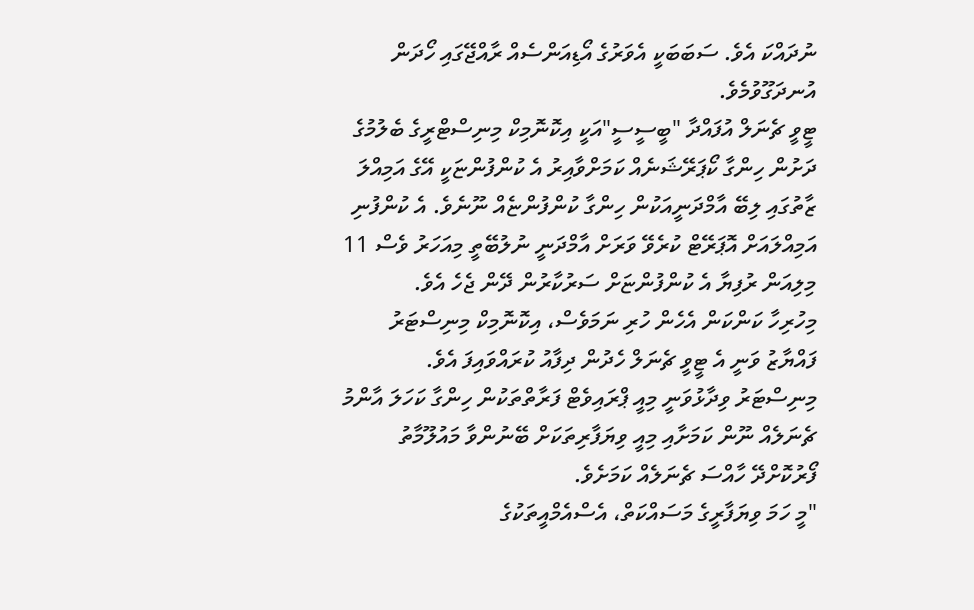ނުދައްކަ އެވެ. ސަބަބަކީ އެވަރުގެ އޯޑިއަންސެއް ރާއްޖޭގައި ހޯދަން އުނދަގޫވުމެވެ.
ޓީވީ ޗެނަލް އުފައްދާ "ބީސީސީ"އަކީ އިކޮނޮމިކް މިނިސްޓްރީގެ ބެލުމުގެ ދަށުން ހިންގާ ކޯޕަރޭޝަނެއް ކަމަށްވާއިރު އެ ކުންފުންޏަކީ އޭގެ އަމިއްލަ ޒާތުގައި ލިބޭ އާމްދަނީއަކުން ހިންގާ ކުންފުންޏެއް ނޫނެވެ. އެ ކުންފުނި އަމިއްލައަށް އޮޕަރޭޓް ކުރެވޭ ވަރަށް އާމްދަނީ ނުލުބޭތީ މިއަހަރު ވެސް 11 މިލިއަން ރުފިޔާ އެ ކުންފުންޏަށް ސަރުކާރުން ދޭން ޖެހެ އެވެ.
މިހުރިހާ ކަންކަން އެހެން ހުރި ނަމަވެސް، އިކޮނޮމިކް މިނިސްޓަރު ފައްޔާޒު ވަނީ އެ ޓީވީ ޗެނަލް ހެދުން ދިފާއު ކުރައްވައިފަ އެވެ. މިނިސްޓަރު ވިދާޅުވަނީ މިއީ ޕްރައިވެޓް ފަރާތްތަކުން ހިންގާ ކަހަލަ އާންމު ޗެނަލެއް ނޫން ކަމަށާއި މިއީ ވިޔަފާރިތަކަށް ބޭނުންވާ މައުލޫމާތު ފޯރުކޮށްދޭ ހާއްސަ ޗެނަލެއް ކަމަށެވެ.
"މީ ހަމަ ވިޔަފާރީގެ މަސައްކަތް، އެސްއެމްއީތަކުގެ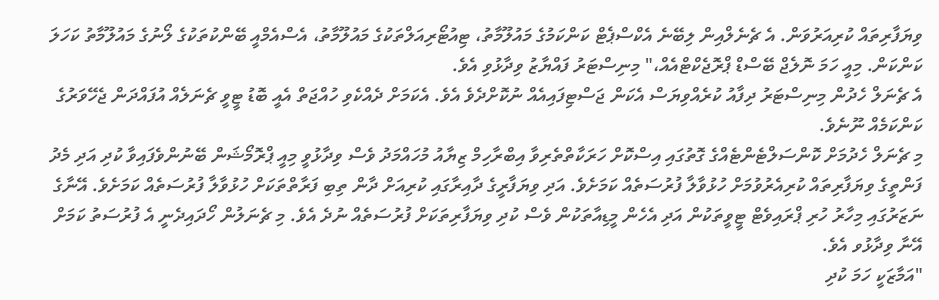ވިޔަފާރިތައް ކުރިއަރުވަން. އެ ޗެނެލްއިން ލިބޭނެ އެކްސްޕެޓް ކަންކަމުގެ މައުލޫމާތު، ޓިއުޓޯރިއަލްތަކުގެ މައުލޫމާތު، އެސްއެމްއީ ބޭންކުތަކުގެ ލޯނުގެ މައުލޫމާތު ކަހަލަ ކަންކަން. މިއީ ހަމަ ނޮލެޖް ބޭސްޑް ޕްރޮޖެކްޓްއެއް،" މިނިސްޓަރު ފައްޔާޒު ވިދާޅުވި އެވެ.
އެ ޗެނަލް ހެދުން މިނިސްޓަރު ދިފާއު ކުރެއްވިޔަސް އެކަން ޖަސްޓިފައިއެއް ނުކޮށްދެވެ އެވެ. އެކަމަށް ދެއްކެވި ހުއްޖަތް އެއީ ބޮޑު ޓީވީ ޗެނަލެއް އުފައްދަން ޖެހޭވަރުގެ ކަންކަމެއް ނޫނެވެ.
މި ޗެނަލް ހެދުމަށް ކޮންސަލްޓެންޓެއްގެ ގޮތުގައި އިސްކޮށް ހަރަކާތްތެރިވާ އިބްރާހިމް ޒިޔާއު މުހައްމަދު ވެސް ވިދާޅުވީ މިއީ ޕްރޮމޯޝަން ބޭނުންވެފައިވާ ކުދި އަދި މެދު ފަންތީގެ ވިޔަފާރިތައް ކުރިއެރުވުމަށް ހުޅުވާލާ ފުރުސަތެއް ކަމަށެވެ. އަދި ވިޔަފާރީގެ ދާއިރާގައި ކުރިއަށް ދާން ތިބި ފަރާތްތަކަށް ހުޅުވާލާ ފުރުސަތެއް ކަމަށެވެ. އޭނާގެ ނަޒަރުގައި މިހާރު ހުރި ޕްރައިވެޓް ޓީވީތަކުން އަދި އެހެން މީޑިއާތަކުން ވެސް ކުދި ވިޔަފާރިތަކަށް ފުރުސަތެއް ނުދެ އެވެ. މި ޗެނަލުން ހޯދައިދެނީ އެ ފުރުސަތު ކަމަށް އޭނާ ވިދާޅުވ އެވެ.
"އަމާޒަކީ ހަމަ ކުދި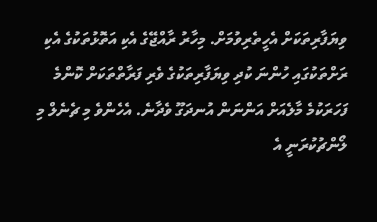ވިޔަފާރިތަކަށް އެހީތެރިވުމަށް. މިހާރު ރާއްޖޭގެ އެކި އަތޮޅުތަކުގެ އެކި ރަށްތަކުގައި ހުންނަ ކުދި ވިޔަފާރިތަކުގެ ވެރި ފަރާތްތަކަށް ކޮންމެ ފަހަރަކުމެ މާލެއަށް އަންނަން އުނދަގޫ ވެދާނެ. އެހެންވެ މި ޗެނެލް މި ލޯންޗުކުރަނީ އެ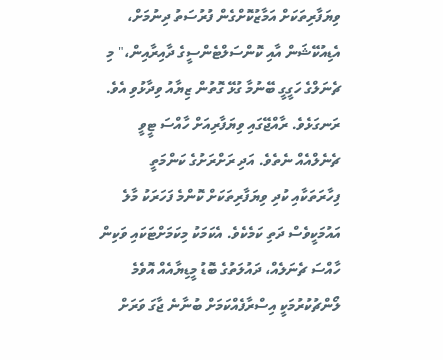ވިޔަފާރިތަކަށް އަމާޒުކޮށްގެން ފުރުސަތު ދިނުމަށް، އެޑިއުކޭޝަން އާއި ކޮންސަލްޓެންސީގެ ދާއިރާއިން،" މި ޗެނަލްގެ ހަގީގީ ބޭނުމާ ގުޅޭ ގޮތުން ޒިޔާއު ވިދާޅުވި އެވެ.
ރަނގަޅެވެ. ރާއްޖޭގައި ވިޔަފާރިއަށް ހާއްސަ ޓީވީ ޗެނެލްއެއް ނެތެވެ. އަދި ރަށްރަށުގެ ކަންމަތީ ފިހާރަތަކާއި ކުދި ވިޔަފާރިތަކަށް ކޮންމެ ފަހަރަކު މާލެ އައުމަކީވެސް ދަތި ކަމެކެވެ. އެކަމަކު މިކަމަށްޓަކައި ވަކިން ހާއްސަ ޗެނަލެއް، ދައުލަތުގެ ބޮޑު މީޑިޔާއެއް އޮވެމެ ލޯންޗުކުރުމަކީ އިސްރާފެއްކަމަށް ބުނާނެ ޖާގަ ވަރަށް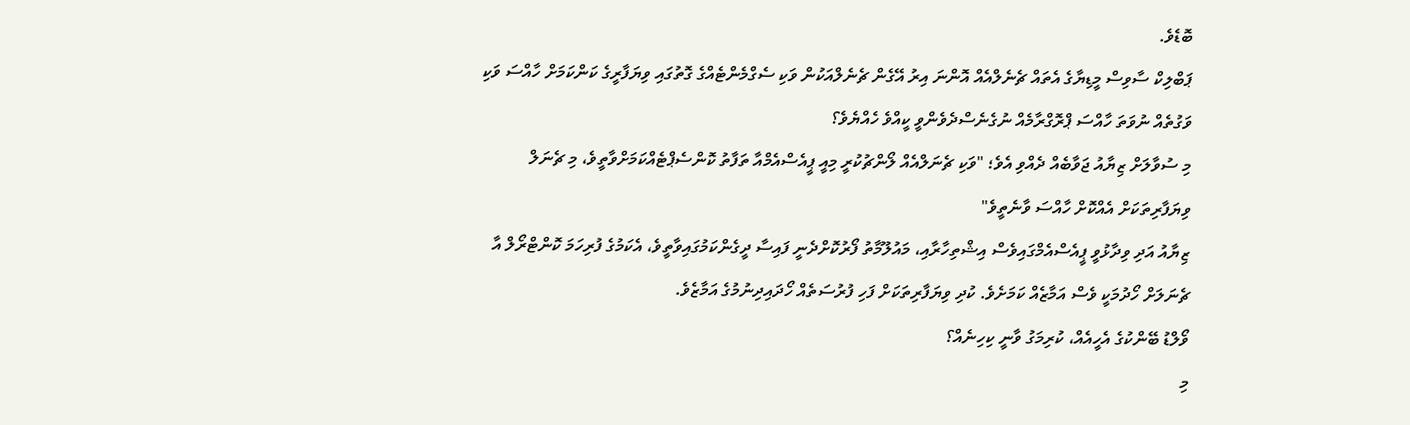ބޮޑެވެ.
ޕަބްލިކް ސާވިސް މީޑިޔާގެ އެތައް ޗެނެލްއެއް އޮންނަ އިރު އޭގެން ޗެނެލްއަކުން ވަކި ސެގްމެންޓެއްގެ ގޮތުގައި ވިޔަފާރީގެ ކަންކަމަށް ހާއްސަ ވަކި ވަގުތެއް ނުވަތަ ހާއްސަ ޕްރޮގްރާމެއް ނުގެނެސްދެވެންވީ ކީއްވެ ހެއްޔެވެ؟
މި ސުވާލަށް ޒިޔާއު ޖަވާބެއް ދެއްވި އެވެ؛ "ވަކި ޗެނަލްއެއް ލޯންޗުކުރީ މިއީ ޕީއެސްއެމްއާ ތަފާތު ކޮންސެޕްޓެއްކަމަށްވާތީވެ، މި ޗެނަލް ވިޔަފާރިތަކަށް އެއްކޮށް ހާއްސަ ވާނެތީވެ"
ޒިޔާއު އަދި ވިދާޅުވީ ޕީއެސްއެމްގައިވެސް އިޝްތިހާރާއި، މައުލޫމާތު ފޯރުކޮށްދެނީ ފައިސާ ދީގެންކަމުގައިވާތީވެ، އެކަމުގެ ފުރިހަމަ ކޮންޓްރޯލް އާ ޗެނަލަށް ހޯދުމަކީ ވެސް އަމާޒެއް ކަމަށެވެ. ކުދި ވިޔަފާރިތަކަށް ފަހި ފުރުސަތެއް ހޯދައިދިނުމުގެ އަމާޒެވެ.
ވޯލްޑު ބޭންކުގެ އެހީއެއް، ކުރިމަގު ވާނީ ކިހިނެއް؟
މި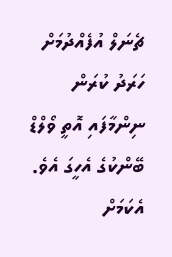ޗެނަލް އުފެއްދުމަށް ހަރަދު ކުރަން ނިންމާފައި އޮތީ ވޯލްޑް ބޭންކުގެ އެހީގަ އެވެ. އެކަމަށް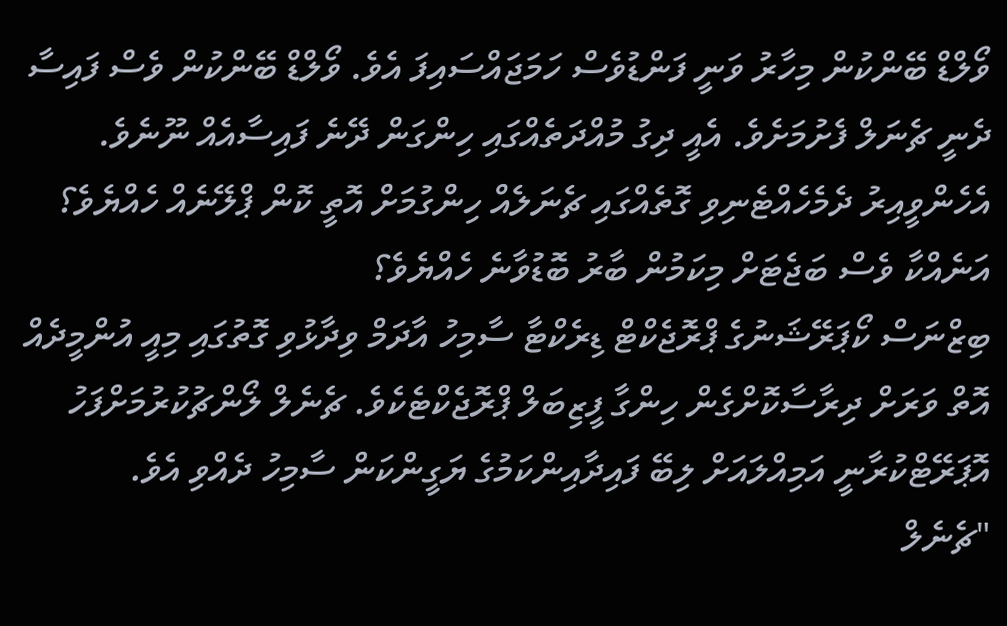ވޯލްޑް ބޭންކުން މިހާރު ވަނީ ފަންޑުވެސް ހަމަޖައްސައިފަ އެވެ. ވޯލްޑް ބޭންކުން ވެސް ފައިސާ ދެނީ ޗެނަލް ފެށުމަށެވެ. އެއީ ދިގު މުއްދަތެއްގައި ހިންގަން ދޭނެ ފައިސާއެއް ނޫނެވެ. އެހެންވީއިރު ދެމެހެއްޓެނިވި ގޮތެއްގައި ޗެނަލެއް ހިންގުމަށް އޮތީ ކޮން ޕްލޭނެއް ހެއްޔެވެ؟ އަނެއްކާ ވެސް ބަޖެޓަށް މިކަމުން ބާރު ބޮޑުވާނެ ހެއްޔެވެ؟
ބިޒްނަސް ކޯޕަރޭޝަނުގެ ޕްރޮޖެކްޓް ޑިރެކްޓާ ސާމިހު އާދަމް ވިދާޅުވި ގޮތުގައި މިއީ އުންމީދެއް އޮތް ވަރަށް ދިރާސާކޮށްގެން ހިންގާ ފީޒިބަލް ޕްރޮޖެކްޓެކެވެ. ޗެނެލް ލޯންޗުކުރުމަށްފަހު އޮޕަރޭޓްކުރާނީ އަމިއްލައަށް ލިބޭ ފައިދާއިންކަމުގެ ޔަގީންކަން ސާމިހު ދެއްވި އެވެ.
"ޗެނެލް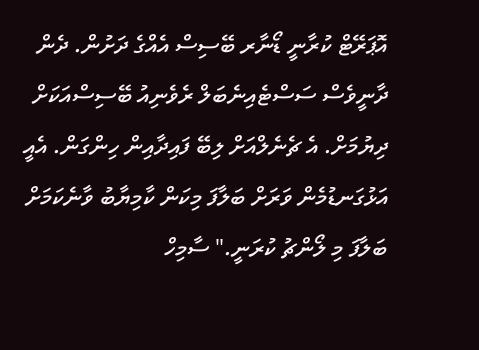އޮޕަރޭޓް ކުރާނީ ޑޯނާރ ބޭސިސް އެއްގެ ދަށުން. ދެން ދާނީވެސް ސަސްޓެއިނެބަލް ރެވެނިއު ބޭސިސްއަކަށް ދިޔުމަށް. އެ ޗެނެލްއަށް ލިބޭ ފައިދާއިން ހިންގަން. އެއީ އަޅުގަނޑުމެން ވަރަށް ބަލާފަ މިކަން ކާމިޔާބު ވާނެކަމަށް ބަލާފަ މި ލޯންޗު ކުރަނީ." ސާމިހް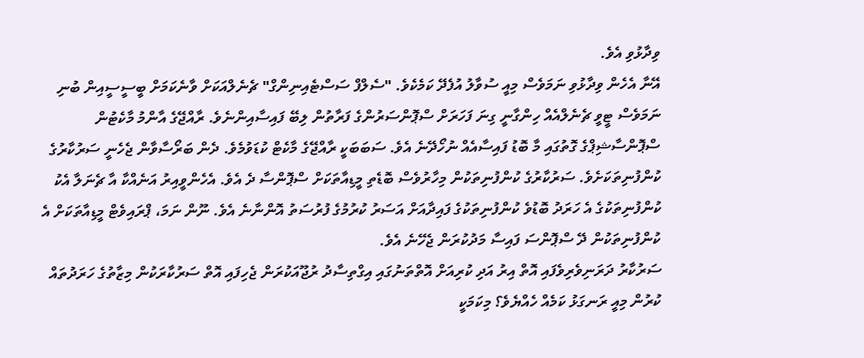ވިދާޅުވި އެވެ.
އޭނާ އެހެން ވިދާޅުވި ނަމަވެސް މިއީ ސުވާލު އުފެދޭ ކަމެކެވެ. "ސެލްފް ސަސްޓެއިނިންގް" ޗެނެލްއަކަށް ވާނެކަމަށް ބީސީސީއިން ބުނި ނަމަވެސް ޓީވީ ޗެނެލްއެއް ހިންގާނީ ގިނަ ފަހަރަށް ސްޕޮންސަރުންގެ ފަރާތުން ލިބޭ ފައިސާއިންނެވެ. ރާއްޖޭގެ އާންމު މާކެޓުން ސްޕޮންސާޝިޕްގެ ގޮތުގައި މާ ބޮޑު ފައިސާއެއް ނުހޯދޭނެ އެވެ. ސަބަބަކީ ރާއްޖޭގެ މާކެޓް ކުޑަވުމެވެ. ދެން ބަރޯސާވާން ޖެހެނީ ސަރުކާރުގެ ކުންފުނިތަކަށެވެ. ސަރުކާރުގެ ކުންފުނިތަކުން މިހާރުވެސް ބޮޑެތި މީޑިއާތަކަށް ސްޕޮންސާ ދެ އެވެ. އެހެންވީއިރު އަނެއްކާ އާ ޗެނަލާ އެކު ކުންފުނިތަކުގެ އެ ހަރަދު ބޮޑުވެ ކުންފުނިތަކުގެ ފައިދާއަށް އަސަރު ކުރުމުގެ ފުރުސަތު އޮންނާނެ އެވެ. ނޫން ނަމަ، ޕްރައިވެޓް މީޑިއާތަކަށް އެ ކުންފުނިތަކުން ދޭ ސްޕޮންސަ ފައިސާ މަދުކުރަން ޖެހޭނެ އެވެ.
ސަރުކާރު ދަރަނިވެރިވެފައި އޮތް އިރު އަދި ކުރިއަށް އޮތްތަނުގައި އިގްތިސާދު ރުޖޫއަކުރަން ޖެހިފައި އޮތް ސަރުކާރަކުން މިޒާތުގެ ހަރަދުތައް ކުރުން މިއީ ރަނގަޅު ކަމެއް ހެއްޔެވެ؟ މިކަމަކީ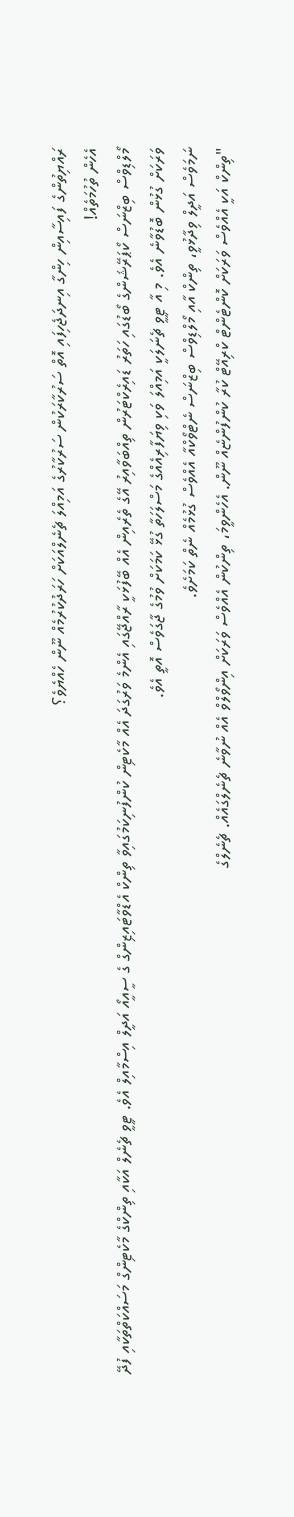ރައްޔިތުންގެ ފައިސާއިން ހިންގާ އިނދަޖެހިފައި އޮތް ސަރުކާރަކުން ސަރުކާރުގެ އަމިއްލަ ޗެނެލްއަކަށް ހަރަދުކުރުމެއް ނޫން ހެއްޔެވެ؟
އެހެން ތުހުމަތެއް!
މޯލްޑިވްސް ބިޒްނަސް ކޯޕަރޭޝަންގެ ބޯޑުގައި ހަތަރު ޑައިރެކްޓަރުން ތިއްބަވާއިރު އޭގެ ތެރެއިން އެއް ބޭފުޅަކީ ރާއްޖޭގައި އެންމެ ވަރުގަދަ އެއް މާކެޓިން ކުންފުނިކަމުގައިވާ ތިންކް އެޑްވާޓައިޒިންގް ގެ ސީއީއޯ އަދީލް އިސްމާއިލް އެވެ. ޓީވީ ޗެނެލް އަކާއި ތިންކްގެ މާކެޓިންގް މަސައްކަތްތަކާއި ފުދޭ ވަރަކަށް ގުޅުން ބޮޑުވާނެ އެވެ. މި އާ ޓީވީ ޗެނަލަކީ އަމިއްލަ ވަކި ވިޔަފާރިއެއްގެ މަސްލަހަތާ ގުޅޭ ކަމަކަށް ވުމުގެ ޖާގަވެސް އޮތީ އެވެ.
ނަމަވެސް އަދީލް ވިދާޅުވީ، ތިންކް އާއި މޯލްޑިވްސް ބިޒްނަސް ނެޓްވޯކްއާ އެއްވެސް ގުޅުމެއް ނެތް ކަމަށެވެ.
"ތިންކް އަކީ އެއްވެސް ވަރަކަށް ކޮންޓެންޓް ކްރިއޭޓް ކުރާ ކުންފުންޏެއް ނޫން. އެހެންވީމަ، ތިންކުން އެއްވެސް ވަރަކަށް އިންވޯލްވް އެއް ނުވާނެ ޗެނެލްގައެއް. ޗެނެލްގެ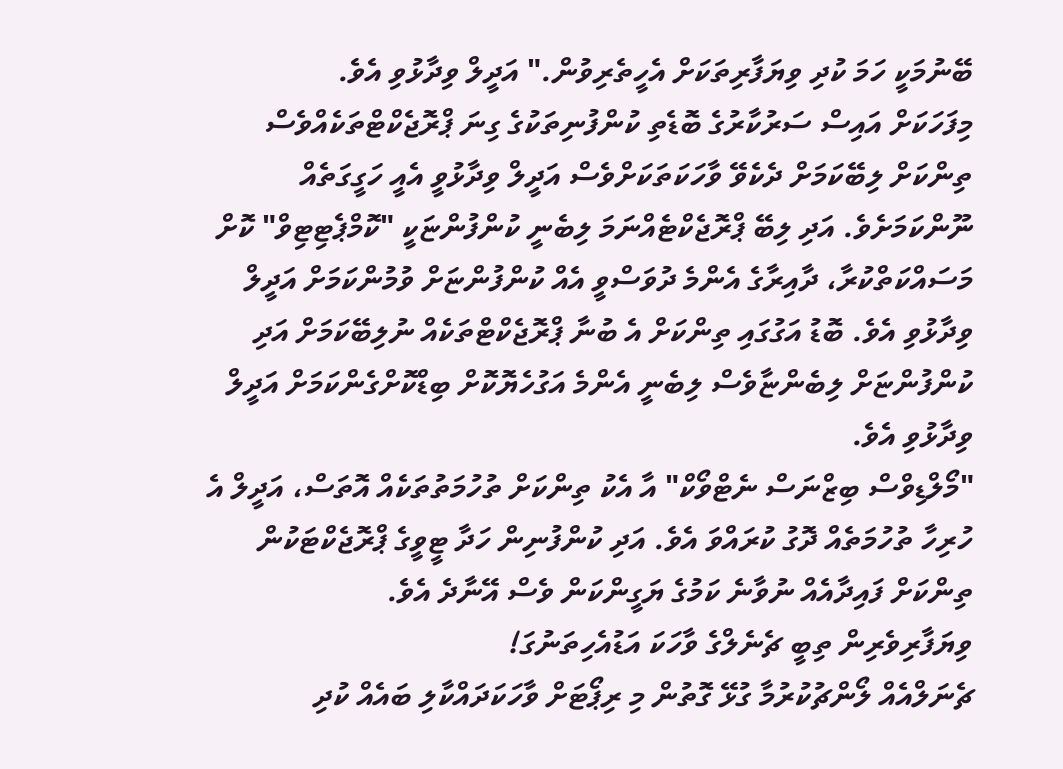ބޭނުމަކީ ހަމަ ކުދި ވިޔަފާރިތަކަށް އެހީތެރިވުން." އަދީލް ވިދާޅުވި އެވެ.
މިފަހަކަށް އައިސް ސަރުކާރުގެ ބޮޑެތި ކުންފުނިތަކުގެ ގިނަ ޕްރޮޖެކްޓްތަކެއްވެސް ތިންކަށް ލިބޭކަމަށް ދެކެވޭ ވާހަކަތަކަށްވެސް އަދީލް ވިދާޅުވީ އެއީ ހަގީގަތެއް ނޫންކަމަށެވެ. އަދި ލިބޭ ޕްރޮޖެކްޓެއްނަމަ ލިބެނީ ކުންފުންޏަކީ "ކޮމްޕެޓިޓިވް" ކޮށް މަސައްކަތްކުރާ، ދާއިރާގެ އެންމެ ދުވަސްވީ އެއް ކުންފުންޏަށް ވުމުންކަމަށް އަދީލް ވިދާޅުވި އެވެ. ބޮޑު އަގުގައި ތިންކަށް އެ ބުނާ ޕްރޮޖެކްޓްތަކެއް ނުލިބޭކަމަށް އަދި ކުންފުންޏަށް ލިބެންޏާވެސް ލިބެނީ އެންމެ އަގުހެޔޮކޮށް ބިޑްކޮށްގެންކަމަށް އަދީލް ވިދާޅުވި އެވެ.
"މޯލްޑިވްސް ބިޒްނަސް ނެޓްވޯކް" އާ އެކު ތިންކަށް ތުހުމަތުތަކެއް އޮތަސް، އަދީލް އެ ހުރިހާ ތުހުމަތެއް ދޮގު ކުރައްވަ އެވެ. އަދި ކުންފުނިން ހަދާ ޓީވީގެ ޕްރޮޖެކްޓަކުން ތިންކަށް ފައިދާއެއް ނުވާނެ ކަމުގެ ޔަގީންކަން ވެސް އޭނާދެ އެވެ.
ވިޔަފާރިވެރިން ތިބީ ޗެނެލްގެ ވާހަކަ އަޑުއެހިތަނުގަ!
ޗެނަލްއެއް ލޯންޗުކުރުމާ ގުޅޭ ގޮތުން މި ރިޕޯޓަށް ވާހަކަދައްކާލި ބައެއް ކުދި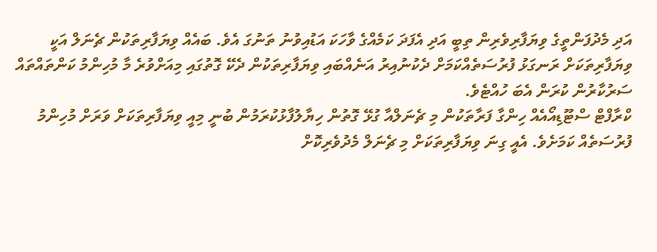އަދި މެދުފަންތީގެ ވިޔަފާރިވެރިން ތިބީ އަދި އެފަދަ ކަމެއްގެ ވާހަކަ އަޑުއިވުނު ތަނުގަ އެވެ. ބައެއް ވިޔަފާރިތަކުން ޗެނަލް އަކީ ވިޔަފާރިތަކަށް ރަނގަޅު ފުރުސަތެއްކަމަށް ދެކުނުއިރު އަނެއްބައި ވިޔަފާރިތަކުން ދެކޭ ގޮތުގައި މިއަށްވުރެ މާ މުހިންމު ކަންތައްތައް ސަރުކާރުން ކުރަން އެބަ ހުއްޓެވެ.
ކްރާފްޓް ސްޓޫޑިއޯއެއް ހިންގާ ފަރާތަކުން މި ޗެނަލްއާ ގުޅޭ ގޮތުން ހިޔާލުފާޅުކުރަމުން ބުނީ މިއީ ވިޔަފާރިތަކަށް ވަރަށް މުހިންމު ފުރުސަތެއް ކަމަށެވެ. އެއީ ގިނަ ވިޔަފާރިތަކަށް މި ޗެނަލް މެދުވެރިކޮށް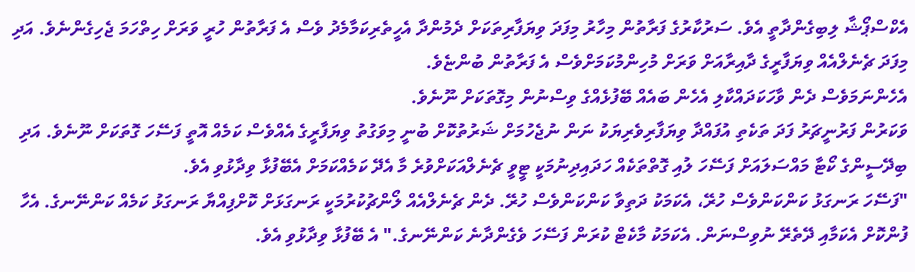އެކްސްޕޯޝާ ލިބިގެންދާތީ އެވެ. ސަރުކާރުގެ ފަރާތުން މިހާރު މިފަދަ ވިޔަފާރިތަކަށް ދެމުންދާ އެހީތެރިކަމާމެދު ވެސް އެ ފަރާތުން ހުރީ ވަރަށް ހިތްހަމަ ޖެހިގެންނެވެ. އަދި މިފަދަ ޗެނެލްއެއް ވިޔަފާރީގެ ދާއިރާއަށް ވަރަށް މުހިންމުކަމަށްވެސް އެ ފަރާތުން ބުންޏެވެ.
އެހެންނަމަވެސް ދެން ވާހަކަދައްކާލި އެހެން ބައެއް ބޭފުޅެއްގެ ވިސްނުން މިގޮތަކަށް ނޫނެވެ.
ވަކަރުން ފަރުނީޗަރު ފަދަ ތަކެތި އުފައްދާ ވިޔަފާރިވެރިޔަކު ނަން ނުޖެހުމަށް ޝަރުތުކޮށް ބުނީ މިވަގުތު ވިޔަފާރީގެ އެއްވެސް ކަމެއް އޮތީ ފަސޭހަ ގޮތަކަށް ނޫނެވެ. އަދި ބިދޭސީންގެ ކޯޓާ މައްސަލައަށް ފަސޭހަ ލުއި ގޮތްތަކެއް ހަދައިދިނުމަކީ ޓީވީ ޗެނެލްއަކަށްވުރެ މާ އެދޭ ކަމެއްކަމަށް އެބޭފުޅާ ވިދާޅުވި އެވެ.
"ފަސޭހަ ރަނގަޅު ކަންކަންވެސް ހުރޭ، އެކަމަކު ދަތިވާ ކަންކަންވެސް ހުރޭ. ދެން ޗެނެލްއެއް ލޯންޗުކުރުމަކީ ރަނގަޅަށް ކޮށްފިއްޔާ ރަނގަޅު ކަމެއް ކަންނޭނގެ. އެހާ ފުންކޮށް އެކަމާއި ދޭތެރޭ ނުވިސްނަން. އެކަމަކު މާކެޓް ކުރަން ފަސޭހަ ވެގެންދާނެ ކަންނޭނގެ." އެ ބޭފުޅާ ވިދާޅުވި އެވެ.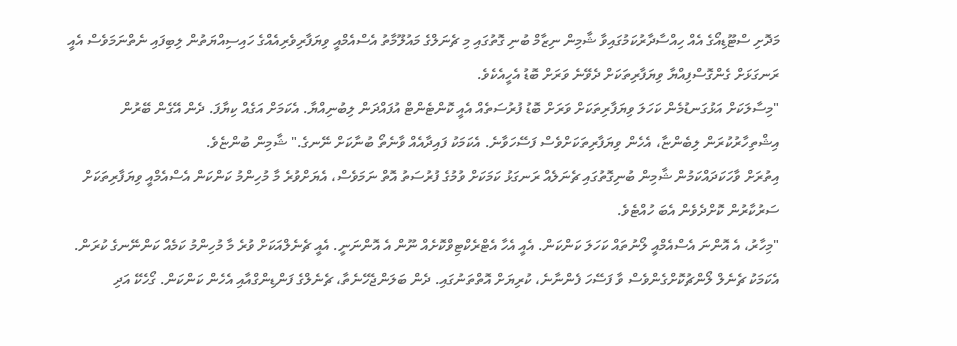މަދޮށި ސްޓޫޑިއޯގެ އެއް ހިއްސާދާރުކަމުގައިވާ ޝާމިން ނިޒާމް ބުނި ގޮތުގައި މި ޗެނަލްގެ މައުލޫމާތު އެސްއެމްއީ ވިޔަފާރިވެރިއެއްގެ ހައިސިއްޔަތުން ލިބިފައި ނެތްނަމަވެސް އެއީ ރަނގަޅަށް ގެންގޮސްފިއްޔާ ވިޔަފާރިތަކަށް ދެވޭނެ ވަރަށް ބޮޑު އެހީއެކެވެ.
"މިސާލަކަށް އަޅުގަނޑުމެން ކަހަލަ ވިޔަފާރިތަކަށް ވަރަށް ބޮޑު ފުރުސަތެއް އެއީ ކޮންޓެންޓް އުފައްދަން ލިބުނިއްޔާ. އެކަމަށް އަގެއް ކިޔާފަ. ދެން އޭގެން ބޭރުން އިޝްތިހާރުކުރަން ލިބެންޏާ، އެހެން ވިޔަފާރިތަކަށްވެސް ފަސޭހަވާނެ. އެކަމަކު ފައިދާއެއް ވާނެތޯ ބުނާކަށް ނޭނގެ." ޝާމިން ބުންޏެވެ.
އިތުރަށް ވާހަކަދައްކަމުން ޝާމިން ބުނިގޮތުގައި ޗެނަލެއް ރަނގަޅު ކަމަކަށް ވުމުގެ ފުރުސަތު އޮތް ނަމަވެސް، އެޔަށްވުރެ މާ މުހިންމު ކަންކަން އެސްއެމްއީ ވިޔަފާރިތަކަށް ސަރުކާރުން ކޮށްދެވެން އެބަ ހުއްޓެވެ.
"މިހާރު، އެ އޮންނަ އެސްއެމްއީ ލޯނުތައް ކަހަލަ ކަންކަން. އެއީ އެހާ އެޓްރެކްޓިވްކޮށެއް ނޫން އެ އޮންނަނީ. އެއީ ޗެނެލްއަކަށް ވުރެ މާ މުހިންމު ކަމެއް ކަންނޭނގެ ކުރަން. އެކަމަކު ޗެނެލް ލޯންޗުކޮށްގެންވެސް ވާ ފަސޭހަ ފެންނާނެ، ކުރިޔަށް އޮތްތަނުގައި. ދެން ބަލަންޖެހޭނެތާ، ޗެނެލްގެ ފަންޑިންގްއާއި އެހެން ކަންކަން. ގޯހެކޭ އަދި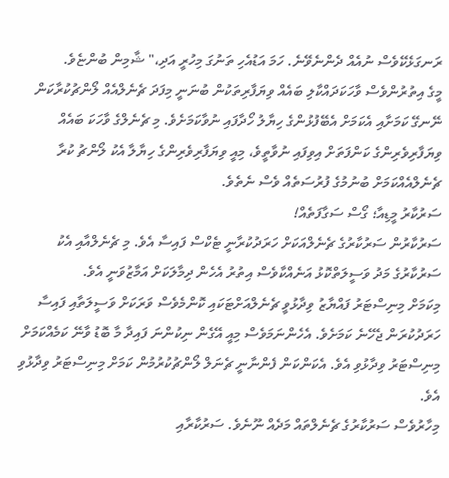ރަނގަޅެކޭވެސް ނުއެއް ދެންނެވޭނެ. ހަމަ އަޑުއެހި ތަނުގަ މިހުރީ އަދި،" ޝާމިން ބުންޏެވެ.
މީގެ އިތުރުންވެސް ވާހަކަދައްކާލި ބައެއް ވިޔަފާރިތަކުން ބުނަނީ މިފަދަ ޗެނެލްއެއް ލޯންޗުކުރާކަން ނޭނގޭ ކަމަށާއި އެކަމަށް އެބޭފުޅުންގެ ހިޔާލު ހޯދާފައި ނުވާކަމަށެވެ. މި ޗެނެލްގެ ވާހަކަ ބައެއް ވިޔަފާރިވެރިންގެ ކަންފަތަށް އިވިފައި ނުވާތީވެ، މިއީ ވިޔަފާރިވެރިންގެ ހިޔާލާ އެކު ލޯންޗު ކުރާ ޗެނެލްއެއްކަމަށް ބުނުމުގެ ފުރުސަތެއް ވެސް ނެތެވެ.
ސަރުކާރު މީޑިއާ؛ ގޯސް ސަގާފަތެއް!
ސަރުކާރުން ސަރުކާރުގެ ޗެނެލްއަކަށް ހަރަދުކުރާނީ ޓެކްސް ފައިސާ އެވެ. މި ޗެނެލްއާއި އެކު ސަރުކާރުގެ މަދު ވަސީލަތްކޮޅު އަނެއްކާވެސް އިތުރު އެހެން ދިމާލަކަށް އަމާޒުވަނީ އެވެ.
މިކަމަށް މިނިސްޓަރު ފައްޔާޒު ވިދާޅުވީ ޗެނެލްއަށްޓަކައި ކޮންމެވެސް ވަރަކަށް ވަސީލަތާއި ފައިސާ ހަރަދުކުރަން ޖެހޭނެ ކަމަށެވެ. އެހެންނަމަވެސް މިއީ އޭގެން ނިކުންނަ ފައިދާ މާ ބޮޑު ވާނޭ ކަމެއްކަމަށް މިނިސްޓަރު ވިދާޅުވި އެވެ. އެކަންކަން ފެންނާނީ ޗެނަލް ލޯންޗުކުރުމުން ކަމަށް މިނިސްޓަރު ވިދާޅުވި އެވެ.
މިހާރުވެސް ސަރުކާރުގެ ޗެނެލްތައް މަދެއް ނޫނެވެ. ސަރުކާރާއި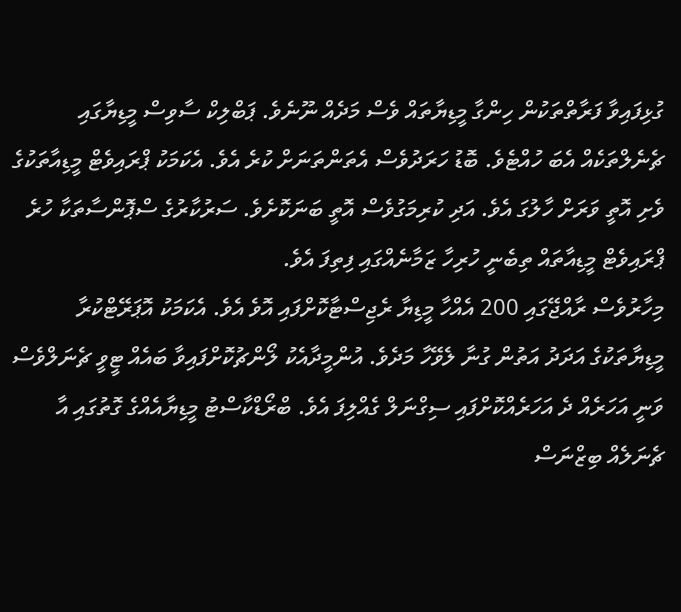ގުޅިފައިވާ ފަރާތްތަކުން ހިންގާ މީޑިޔާތައް ވެސް މަދެއް ނޫނެވެ. ޕަބްލިކް ސާވިސް މީޑިޔާގައި ޗެނެލްތަކެއް އެބަ ހުއްޓެވެ. ބޮޑު ހަރަދުވެސް އެތަންތަނަށް ކުރެ އެވެ. އެކަމަކު ޕްރައިވެޓް މީޑިއާތަކުގެ ވެށި އޮތީ ވަރަށް ހާލުގަ އެވެ. އަދި ކުރިމަގުވެސް އޮތީ ބަނަކޮށެވެ. ސަރުކާރުގެ ސްޕޮންސާތަކާ ހުރެ ޕްރައިވެޓް މީޑިއާތައް ތިބެނީ ހުރިހާ ޒަމާނެއްގައި ފިތިފަ އެވެ.
މިހާރުވެސް ރާއްޖޭގައި 200 އެއްހާ މީޑިޔާ ރެޖިސްޓާކޮށްފައި އޮވެ އެވެ. އެކަމަކު އޮޕަރޭޓްކުރާ މީޑިޔާތަކުގެ އަދަދު އަތުން ގުނާ ލެވޭހާ މަދެވެ. އުންމީދާއެކު ލޯންޗުކޮށްފައިވާ ބައެއް ޓީވީ ޗެނަލްވެސް ވަނީ އަހަރެއް ދެ އަހަރެއްކޮށްފައި ސިގްނަލް ގެއްލިފަ އެވެ. ބްރޯޑްކާސްޓު މީޑިޔާއެއްގެ ގޮތުގައި އާ ޗެނަލެއް ބިޒްނަސް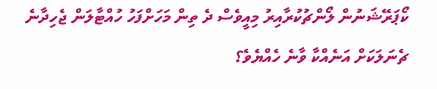ކޯޕަރޭޝަނުން ލޯންޗުކުރާއިރު މިއީވެސް ދެ ތިން މަހަށްފަހު ހުއްޓާލަން ޖެހިދާނެ ޗެނަލަކަށް އަނެއްކާ ވާނެ ހެއްޔެވެ؟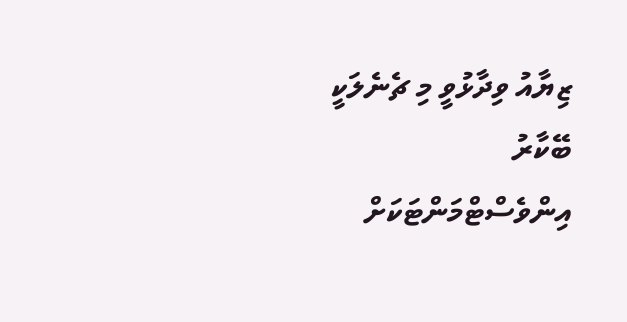ޒިޔާއު ވިދާޅުވީ މި ޗެނެލަކީ ބޭކާރު އިންވެސްޓްމަންޓަކަށް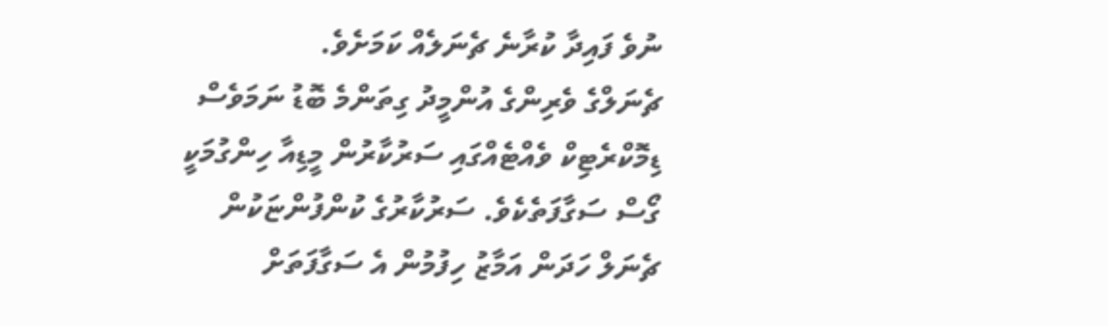ނުވެ ފައިދާ ކުރާނެ ޗެނަލެއް ކަމަށެވެ.
ޗެނަލްގެ ވެރިންގެ އުންމީދު ގިތަންމެ ބޮޑު ނަމަވެސް ޑިމޮކްރެޓިކް ވެއްޓެއްގައި ސަރުކާރުން މީޑިއާ ހިންގުމަކީ ގޯސް ސަގާފަތެކެވެ. ސަރުކާރުގެ ކުންފުންޏަކުން ޗެނަލް ހަދަން އަމާޒު ހިފުމުން އެ ސަގާފަތަށް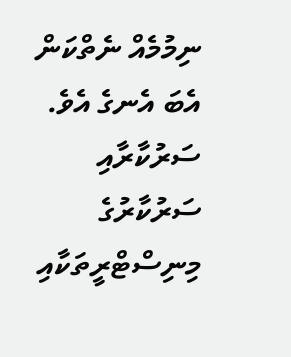ނިމުމެއް ނެތްކަން އެބަ އެނގެ އެވެ. ސަރުކާރާއި ސަރުކާރުގެ މިނިސްޓްރީތަކާއި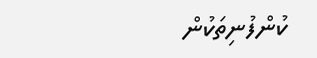ކުންފުނިތަކުން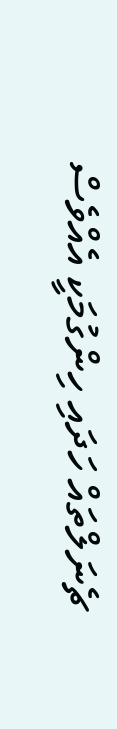ޗެނަލްތައް ހަދައި ހިންގުމަކީ އެއްވެސް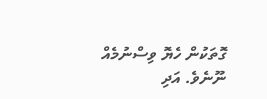ގޮތަކުން ހެޔޮ ވިސްނުމެއް ނޫނެވެ. އަދި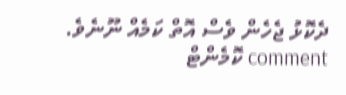ދެކޮޅު ޖެހެން ވެސް އޮތް ކަމެއް ނޫނެވެ.
comment ކޮމެންޓް